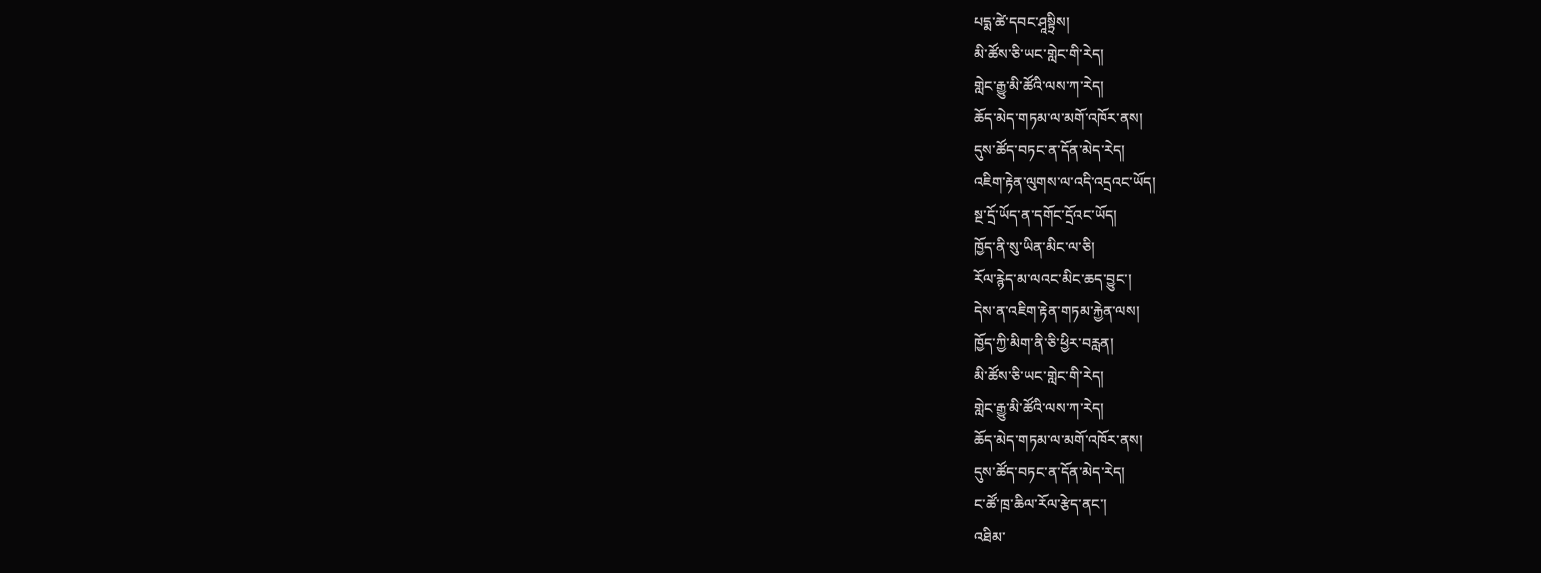པདྨ་ཚེ་དབང་ཤཱསྟྲིས།
མི་ཚོས་ཅི་ཡང་གླེང་གི་རེད།
གླེང་རྒྱུ་མི་ཚོའི་ལས་ཀ་རེད།
ཆོད་མེད་གཏམ་ལ་མགོ་འཁོར་ནས།
དུས་ཚོད་བཏང་ན་དོན་མེད་རེད།
འཇིག་རྟེན་ལུགས་ལ་འདི་འདྲའང་ཡོད།
སྔ་དྲོ་ཡོད་ན་དགོང་དྲོའང་ཡོད།
ཁྱོད་ནི་སུ་ཡིན་མིང་ལ་ཅི།
རོལ་རྙེད་མ་ལའང་མིང་ཆད་བྱུང་།
དེས་ན་འཇིག་རྟེན་གཏམ་རྐྱེན་ལས།
ཁྱོད་ཀྱི་མིག་ནི་ཅི་ཕྱིར་བརླན།
མི་ཚོས་ཅི་ཡང་གླེང་གི་རེད།
གླེང་རྒྱུ་མི་ཚོའི་ལས་ཀ་རེད།
ཆོད་མེད་གཏམ་ལ་མགོ་འཁོར་ནས།
དུས་ཚོད་བཏང་ན་དོན་མེད་རེད།
ང་ཚོ་ཁྲ་ཆིལ་རོལ་རྩེད་ནང་།
འཐིམ་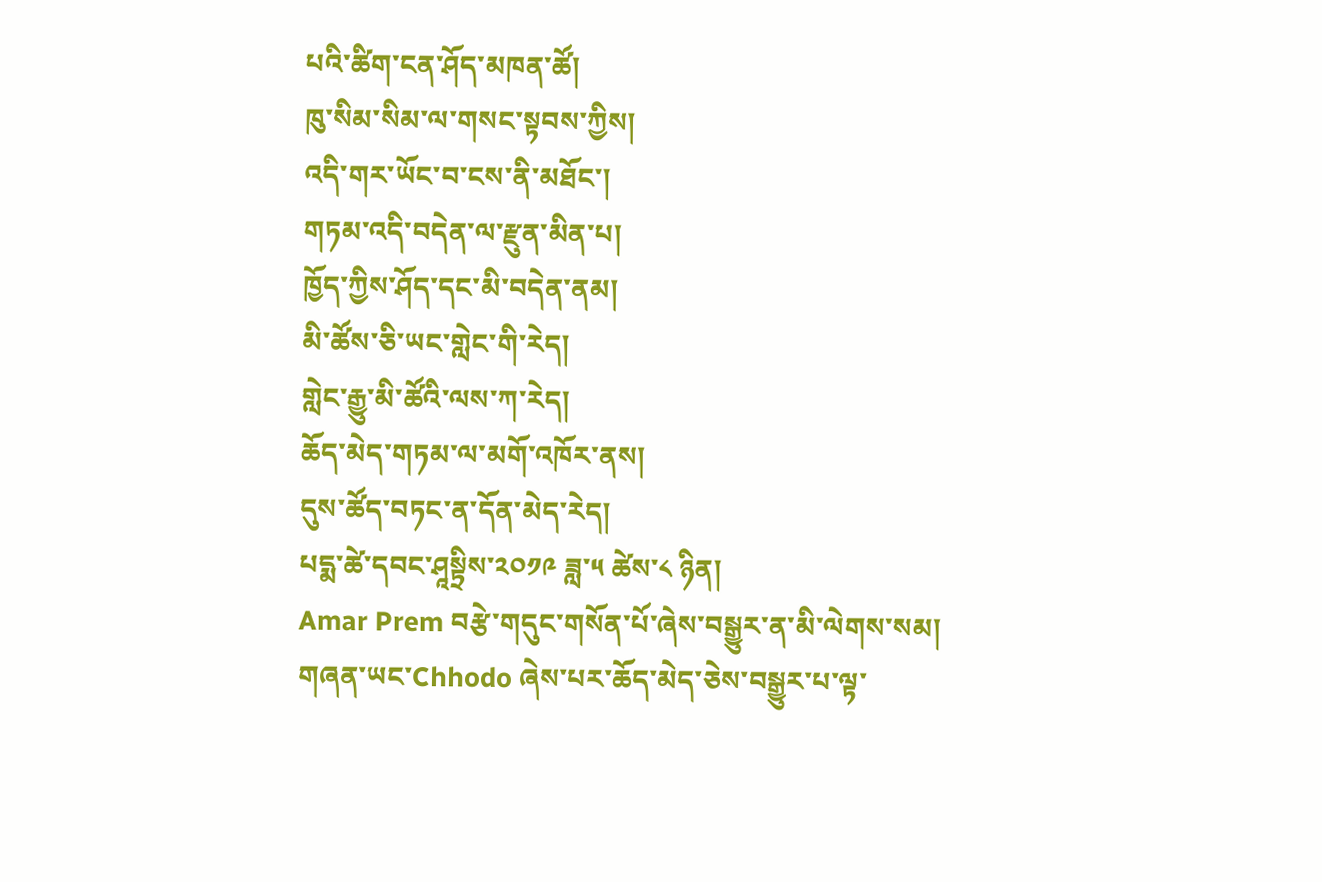པའི་ཚིག་ངན་ཤོད་མཁན་ཚོ།
ཁུ་སིམ་སིམ་ལ་གསང་སྟབས་ཀྱིས།
འདི་གར་ཡོང་བ་ངས་ནི་མཐོང་།
གཏམ་འདི་བདེན་ལ་རྫུན་མིན་པ།
ཁྱོད་ཀྱིས་ཤོད་དང་མི་བདེན་ནམ།
མི་ཚོས་ཅི་ཡང་གླེང་གི་རེད།
གླེང་རྒྱུ་མི་ཚོའི་ལས་ཀ་རེད།
ཆོད་མེད་གཏམ་ལ་མགོ་འཁོར་ནས།
དུས་ཚོད་བཏང་ན་དོན་མེད་རེད།
པདྨ་ཚེ་དབང་ཤཱསྟྲིས་༢༠༡༩ ཟླ་༥ ཚེས་༨ ཉིན།
Amar Prem བརྩེ་གདུང་གསོན་པོ་ཞེས་བསྒྱུར་ན་མི་ལེགས་སམ། གཞན་ཡང་Chhodo ཞེས་པར་ཆོད་མེད་ཅེས་བསྒྱུར་པ་ལྟ་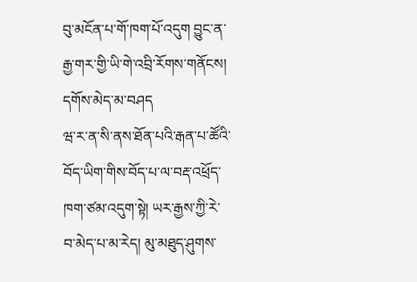བུ་མངོན་པ་གོ་ཁག་པོ་འདུག བྱུང་ན་རྒྱ་གར་གྱི་ཡི་གེ་འབྲི་རོགས་གནོངས།
དགོས་མེད་མ་བཤད
ཝ་ར་ན་སི་ནས་ཐོན་པའི་རྒན་པ་ཚོའི་བོད་ཡིག་གིས་བོད་པ་ལ་བརྡ་འཕྲོད་ཁག་ཙམ་འདུག་སྟེ། ཡར་རྒྱས་ཀྱི་རེ་བ་མེད་པ་མ་རེད། མུ་མཐུད་ཤུགས་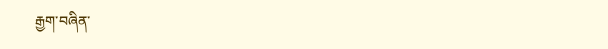རྒྱག་བཞིན་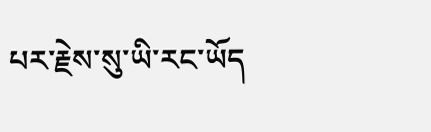པར་རྗེས་སུ་ཡི་རང་ཡོད